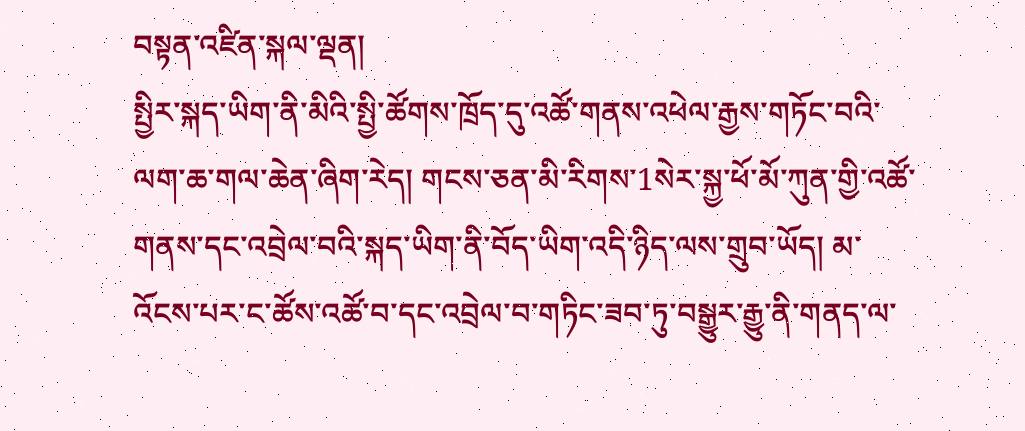བསྟན་འཛིན་སྐལ་ལྡན།
སྤྱིར་སྐད་ཡིག་ནི་མིའི་སྤྱི་ཚོགས་ཁྲོད་དུ་འཚོ་གནས་འཕེལ་རྒྱས་གཏོང་བའི་ལག་ཆ་གལ་ཆེན་ཞིག་རེད། གངས་ཅན་མི་རིགས་1སེར་སྐྱ་ཕོ་མོ་ཀུན་གྱི་འཚོ་གནས་དང་འབྲེལ་བའི་སྐད་ཡིག་ནི་བོད་ཡིག་འདི་ཉིད་ལས་གྲུབ་ཡོད། མ་འོངས་པར་ང་ཚོས་འཚོ་བ་དང་འབྲེལ་བ་གཏིང་ཟབ་ཏུ་བསྒྱུར་རྒྱུ་ནི་གནད་ལ་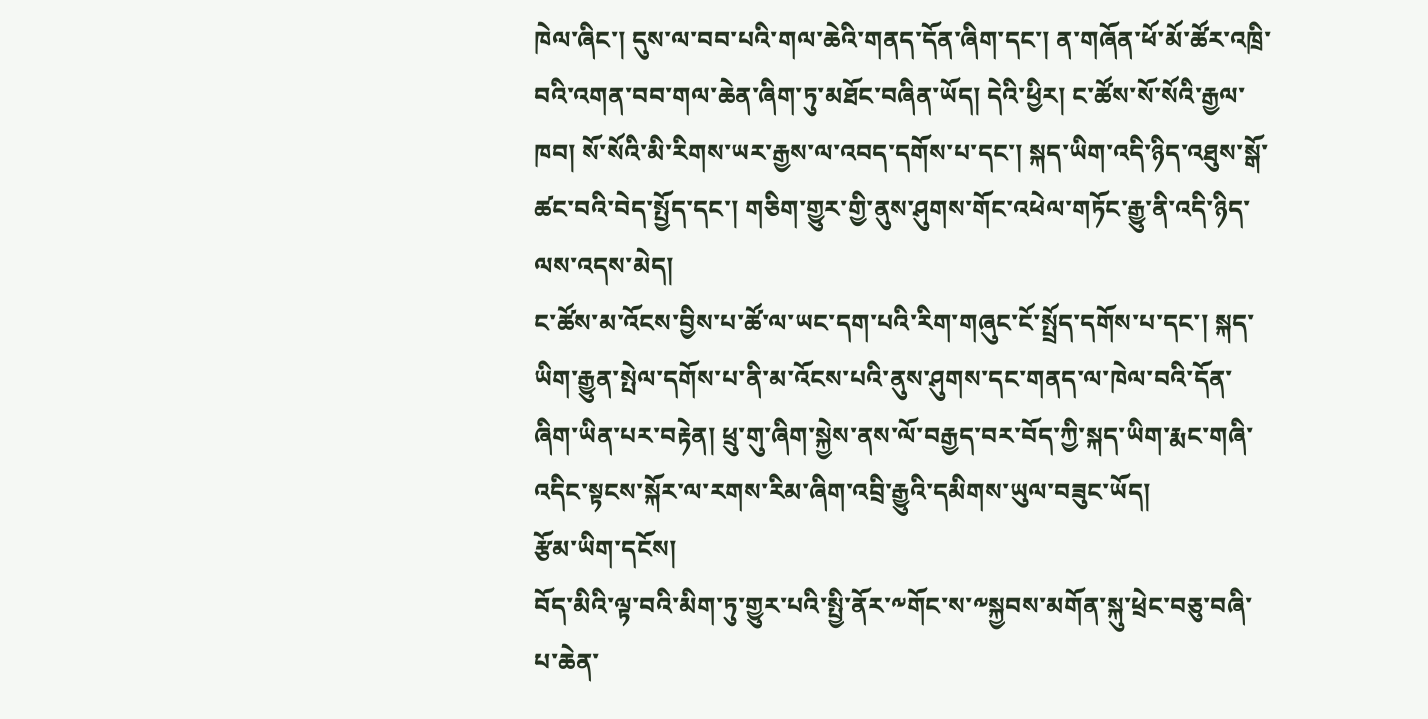ཁེལ་ཞིང་། དུས་ལ་བབ་པའི་གལ་ཆེའི་གནད་དོན་ཞིག་དང་། ན་གཞོན་ཕོ་མོ་ཚོར་འཁྲི་བའི་འགན་བབ་གལ་ཆེན་ཞིག་ཏུ་མཐོང་བཞིན་ཡོད། དེའི་ཕྱིར། ང་ཚོས་སོ་སོའི་རྒྱལ་ཁབ། སོ་སོའི་མི་རིགས་ཡར་རྒྱས་ལ་འབད་དགོས་པ་དང་། སྐད་ཡིག་འདི་ཉིད་འཐུས་སྒོ་ཚང་བའི་བེད་སྤྱོད་དང་། གཅིག་གྱུར་གྱི་ནུས་ཤུགས་གོང་འཕེལ་གཏོང་རྒྱུ་ནི་འདི་ཉིད་ལས་འདས་མེད།
ང་ཚོས་མ་འོངས་བྱིས་པ་ཚོ་ལ་ཡང་དག་པའི་རིག་གཞུང་ངོ་སྤྲོད་དགོས་པ་དང་། སྐད་ཡིག་རྒྱུན་སྤེལ་དགོས་པ་ནི་མ་འོངས་པའི་ནུས་ཤུགས་དང་གནད་ལ་ཁེལ་བའི་དོན་ཞིག་ཡིན་པར་བརྟེན། ཕྲུ་གུ་ཞིག་སྐྱེས་ནས་ལོ་བརྒྱད་བར་བོད་ཀྱི་སྐད་ཡིག་རྨང་གཞི་འདིང་སྟངས་སྐོར་ལ་རགས་རིམ་ཞིག་འབྲི་རྒྱུའི་དམིགས་ཡུལ་བཟུང་ཡོད།
རྩོམ་ཡིག་དངོས།
བོད་མིའི་ལྟ་བའི་མིག་ཏུ་གྱུར་པའི་སྤྱི་ནོར་༸གོང་ས་༸སྐྱབས་མགོན་སྐུ་ཕྲེང་བཅུ་བཞི་པ་ཆེན་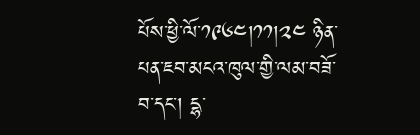པོས་ཕྱི་ལོ་༡༩༦༤།༡༡།༢༤ ཉིན་པན་ཇབ་མངའ་ཁུལ་གྱི་ལམ་བཟོ་བ་དང་། དྷ་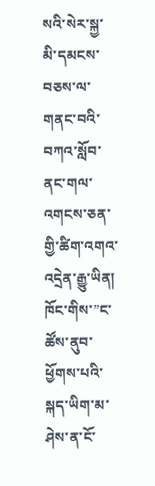སའི་སེར་སྐྱ་མི་དམངས་བཅས་ལ་གནང་བའི་བཀའ་སློབ་ནང་གལ་འགངས་ཅན་གྱི་ཚིག་འགའ་འདྲེན་རྒྱུ་ཡིན། ཁོང་གིས་”ང་ཚོས་ནུབ་ཕྱོགས་པའི་སྐད་ཡིག་མ་ཤེས་ན་ངོ་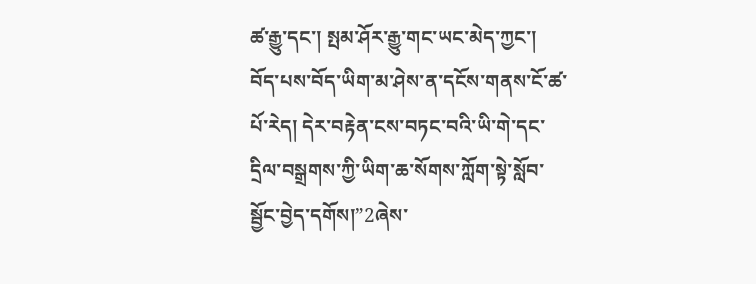ཚ་རྒྱུ་དང་། སྤམ་ཤོར་རྒྱུ་གང་ཡང་མེད་ཀྱང་། བོད་པས་བོད་ཡིག་མ་ཤེས་ན་དངོས་གནས་ངོ་ཚ་པོ་རེད། དེར་བརྟེན་ངས་བཏང་བའི་ཡི་གེ་དང་དྲིལ་བསྒྲགས་ཀྱི་ཡིག་ཆ་སོགས་ཀློག་སྟེ་སློབ་སྦྱོང་བྱེད་དགོས།”2ཞེས་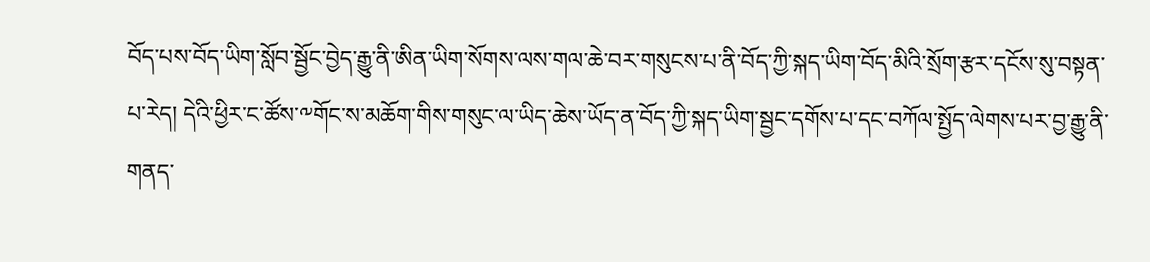བོད་པས་བོད་ཡིག་སློབ་སྦྱོང་བྱེད་རྒྱུ་ནི་ཨིན་ཡིག་སོགས་ལས་གལ་ཆེ་བར་གསུངས་པ་ནི་བོད་ཀྱི་སྐད་ཡིག་བོད་མིའི་སྲོག་རྩར་དངོས་སུ་བསྟན་པ་རེད། དེའི་ཕྱིར་ང་ཚོས་༸གོང་ས་མཆོག་གིས་གསུང་ལ་ཡིད་ཆེས་ཡོད་ན་བོད་ཀྱི་སྐད་ཡིག་སྦྱང་དགོས་པ་དང་བཀོལ་སྤྱོད་ལེགས་པར་བྱ་རྒྱུ་ནི་གནད་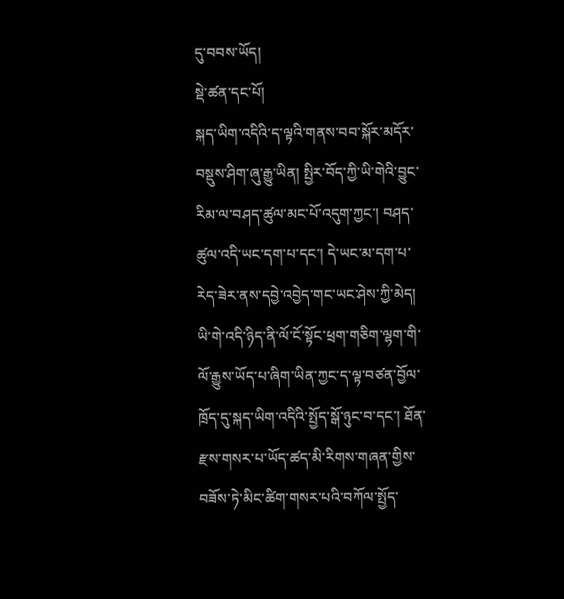དུ་བབས་ཡོད།
སྡེ་ཚན་དང་པོ།
སྐད་ཡིག་འདིའི་ད་ལྟའི་གནས་བབ་སྐོར་མདོར་བསྡུས་ཤིག་ཞུ་རྒྱུ་ཡིན། སྤྱིར་བོད་ཀྱི་ཡི་གེའི་བྱུང་རིམ་ལ་བཤད་ཚུལ་མང་པོ་འདུག་ཀྱང་། བཤད་ཚུལ་འདི་ཡང་དག་པ་དང་། དེ་ཡང་མ་དག་པ་རེད་ཟེར་ནས་དབྱེ་འབྱེད་གང་ཡང་ཤེས་ཀྱི་མེད། ཡི་གེ་འདི་ཉིད་ནི་ལོ་ངོ་སྟོང་ཕྲག་གཅིག་ལྷག་གི་ལོ་རྒྱུས་ཡོད་པ་ཞིག་ཡིན་ཀྱང་ད་ལྟ་བཙན་བྱོལ་ཁྲོད་དུ་སྐད་ཡིག་འདིའི་སྤྱོད་སྒོ་ཉུང་བ་དང་། ཐོན་རྫས་གསར་པ་ཡོད་ཚད་མི་རིགས་གཞན་གྱིས་བཟོས་ཏེ་མིང་ཚིག་གསར་པའི་བཀོལ་སྤྱོད་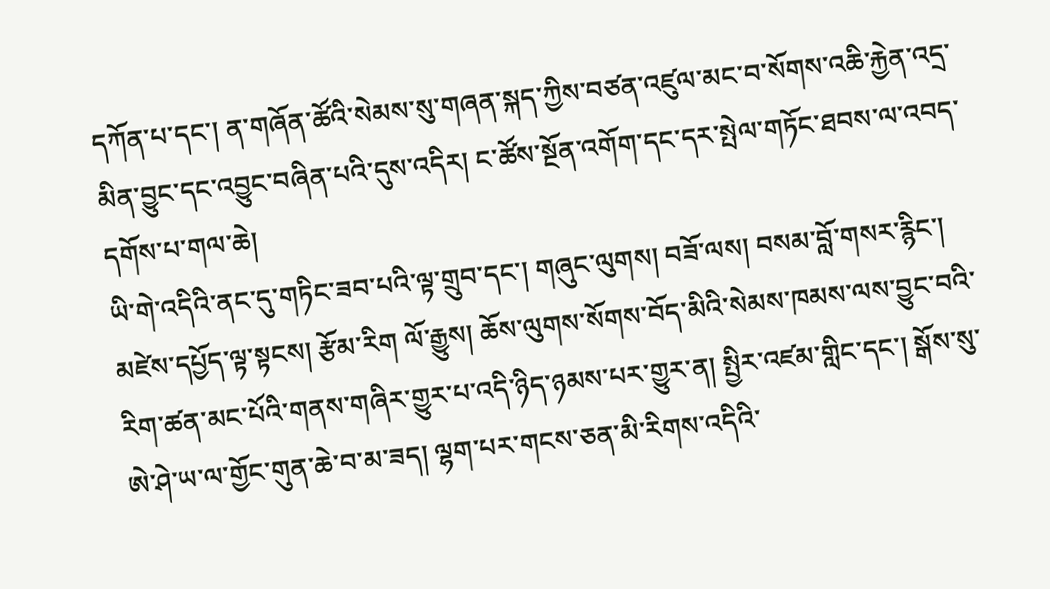དཀོན་པ་དང་། ན་གཞོན་ཚོའི་སེམས་སུ་གཞན་སྐད་ཀྱིས་བཙན་འཛུལ་མང་བ་སོགས་འཆི་རྐྱེན་འདྲ་མིན་བྱུང་དང་འབྱུང་བཞིན་པའི་དུས་འདིར། ང་ཚོས་སྔོན་འགོག་དང་དར་སྤེལ་གཏོང་ཐབས་ལ་འབད་དགོས་པ་གལ་ཆེ།
ཡི་གེ་འདིའི་ནང་དུ་གཏིང་ཟབ་པའི་ལྟ་གྲུབ་དང་། གཞུང་ལུགས། བཟོ་ལས། བསམ་བློ་གསར་རྙིང་། མཛེས་དཔྱོད་ལྟ་སྟངས། རྩོམ་རིག ལོ་རྒྱུས། ཆོས་ལུགས་སོགས་བོད་མིའི་སེམས་ཁམས་ལས་བྱུང་བའི་རིག་ཚན་མང་པོའི་གནས་གཞིར་གྱུར་པ་འདི་ཉིད་ཉམས་པར་གྱུར་ན། སྤྱིར་འཛམ་གླིང་དང་། སྒོས་སུ་ཨེ་ཤེ་ཡ་ལ་གྱོང་གུན་ཆེ་བ་མ་ཟད། ལྷག་པར་གངས་ཅན་མི་རིགས་འདིའི་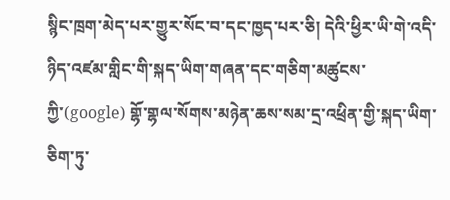སྙིང་ཁྲག་མེད་པར་གྱུར་སོང་བ་དང་ཁྱད་པར་ཅི། དེའི་ཕྱིར་ཡི་གེ་འདི་ཉིད་འཛམ་གླིང་གི་སྐད་ཡིག་གཞན་དང་གཅིག་མཚུངས་ཀྱི་(google) གྷོ་གྷལ་སོགས་མཉེན་ཆས་སམ་དྲ་འཕྲིན་གྱི་སྐད་ཡིག་ཅིག་ཏུ་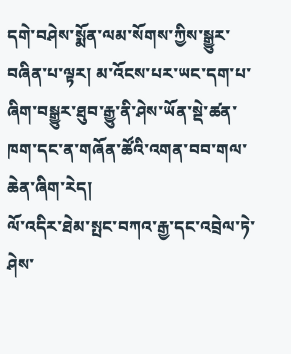དགེ་བཤེས་སྨོན་ལམ་སོགས་ཀྱིས་སྒྱུར་བཞིན་པ་ལྟར། མ་འོངས་པར་ཡང་དག་པ་ཞིག་བསྒྱུར་ཐུབ་རྒྱུ་ནི་ཤེས་ཡོན་སྡེ་ཚན་ཁག་དང་ན་གཞོན་ཚོའི་འགན་བབ་གལ་ཆེན་ཞིག་རེད།
ལོ་འདིར་ཐེམ་སྤང་བཀའ་རྒྱ་དང་འབྲེལ་ཏེ་ཤེས་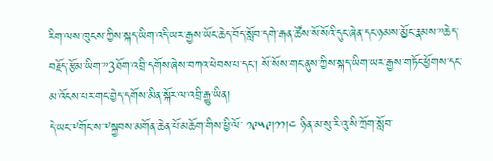རིག་ལས་ཁུངས་ཀྱིས་སྐད་ཡིག་འདི་ཡར་རྒྱས་ཡོང་ཆེད་བོད་སློབ་དགེ་རྒན་ཚོས་སོ་སོའི་དུང་ཞེན་དང་ཉམས་མྱོང་རྣམས་”ཆེད་བརྗོད་རྩོམ་ཡིག་”3ཐོག་འབྲི་དགོས་ཞེས་བཀའ་ཕེབས་པ་དང་། སོ་སོས་གང་ནུས་ཀྱིས་སྐད་ཡིག་ཡར་རྒྱས་གཏོང་ཕྱོགས་དང་མ་འོངས་པར་གང་བྱེད་དགོས་མིན་སྐོར་ལ་འབྲི་རྒྱུ་ཡིན།
དེ་ཡང་༸གོང་ས་༸སྐྱབས་མགོན་ཆེན་པོ་མཆོག་གིས་ཕྱི་ལོ་ ༡༩༥༩།༡༡།༤ ཉིན་མ་སུ་རི་འུ་སི་ཀྲོག་སློབ་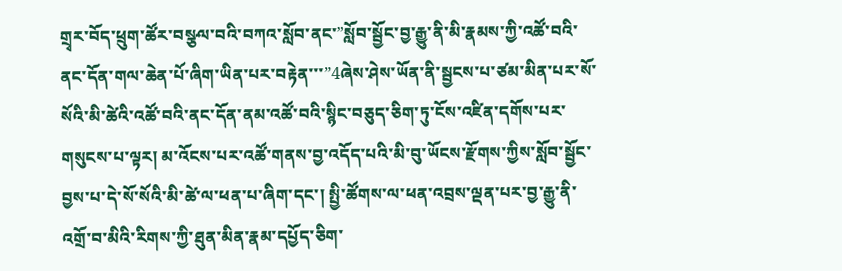གྲྭར་བོད་ཕྲུག་ཚོར་བསྩལ་བའི་བཀའ་སློབ་ནང་”སློབ་སྦྱོང་བྱ་རྒྱུ་ནི་མི་རྣམས་ཀྱི་འཚོ་བའི་ནང་དོན་གལ་ཆེན་པོ་ཞིག་ཡིན་པར་བརྟེན་་་”4ཞེས་ཤེས་ཡོན་ནི་སྦྱངས་པ་ཙམ་མིན་པར་སོ་སོའི་མི་ཚེའི་འཚོ་བའི་ནང་དོན་ནམ་འཚོ་བའི་སྙིང་བཅུད་ཅིག་ཏུ་ངོས་འཛིན་དགོས་པར་གསུངས་པ་ལྟར། མ་འོངས་པར་འཚོ་གནས་བྱ་འདོད་པའི་མི་བུ་ཡོངས་རྫོགས་ཀྱིས་སློབ་སྦྱོང་བྱས་པ་དེ་སོ་སོའི་མི་ཚེ་ལ་ཕན་པ་ཞིག་དང་། སྤྱི་ཚོགས་ལ་ཕན་འབྲས་ལྡན་པར་བྱ་རྒྱུ་ནི་འགྲོ་བ་མིའི་རིགས་ཀྱི་ཐུན་མིན་རྣམ་དཔྱོད་ཅིག་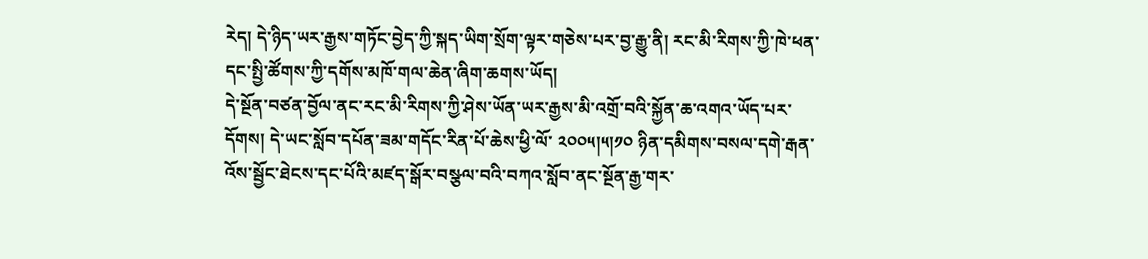རེད། དེ་ཉིད་ཡར་རྒྱས་གཏོང་བྱེད་ཀྱི་སྐད་ཡིག་སྲོག་ལྟར་གཅེས་པར་བྱ་རྒྱུ་ནི། རང་མི་རིགས་ཀྱི་ཁེ་ཕན་དང་སྤྱི་ཚོགས་ཀྱི་དགོས་མཁོ་གལ་ཆེན་ཞིག་ཆགས་ཡོད།
དེ་སྔོན་བཙན་བྱོལ་ནང་རང་མི་རིགས་ཀྱི་ཤེས་ཡོན་ཡར་རྒྱས་མི་འགྲོ་བའི་སྐྱོན་ཆ་འགའ་ཡོད་པར་དོགས། དེ་ཡང་སློབ་དཔོན་ཟམ་གདོང་རིན་པོ་ཆེས་ཕྱི་ལོ་ ༢༠༠༥།༥།༡༠ ཉིན་དམིགས་བསལ་དགེ་རྒན་འོས་སྦྱོང་ཐེངས་དང་པོའི་མཛད་སྒོར་བསྩལ་བའི་བཀའ་སློབ་ནང་སྔོན་རྒྱ་གར་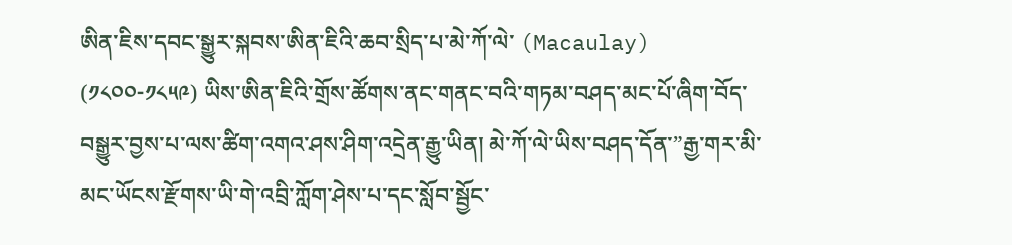ཨིན་ཇིས་དབང་སྒྱུར་སྐབས་ཨིན་ཇིའི་ཆབ་སྲིད་པ་མེ་ཀོ་ལེ་ (Macaulay) (༡༨༠༠-༡༨༥༩) ཡིས་ཨིན་ཇིའི་གྲོས་ཚོགས་ནང་གནང་བའི་གཏམ་བཤད་མང་པོ་ཞིག་བོད་བསྒྱུར་བྱས་པ་ལས་ཚིག་འགའ་ཤས་ཤིག་འདྲེན་རྒྱུ་ཡིན། མེ་ཀོ་ལེ་ཡིས་བཤད་དོན་”རྒྱ་གར་མི་མང་ཡོངས་རྫོགས་ཡི་གེ་འབྲི་ཀློག་ཤེས་པ་དང་སློབ་སྦྱོང་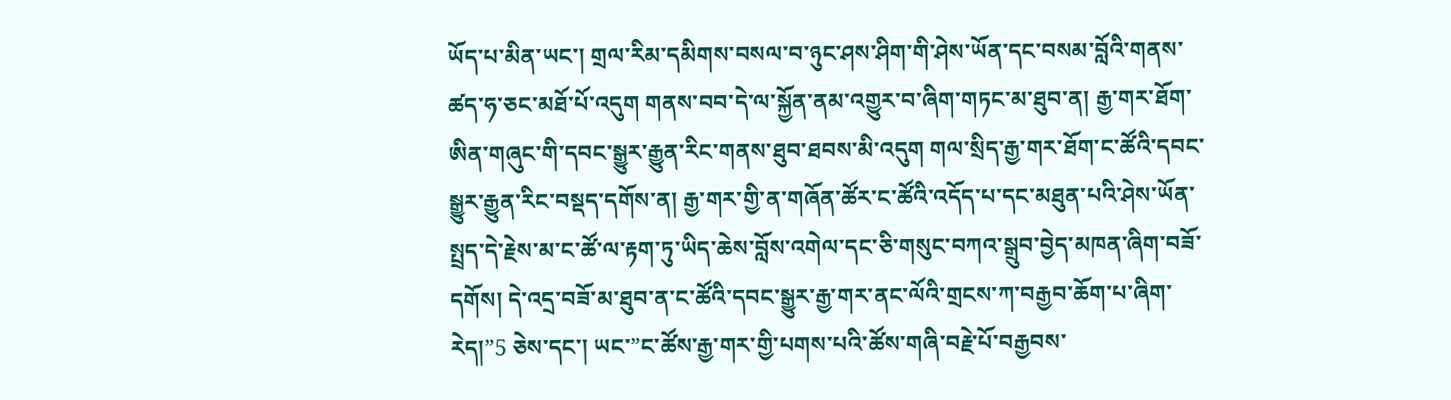ཡོད་པ་མིན་ཡང་། གྲལ་རིམ་དམིགས་བསལ་བ་ཉུང་ཤས་ཤིག་གི་ཤེས་ཡོན་དང་བསམ་བློའི་གནས་ཚད་ཧ་ཅང་མཐོ་པོ་འདུག གནས་བབ་དེ་ལ་སྐྱོན་ནམ་འགྱུར་བ་ཞིག་གཏང་མ་ཐུབ་ན། རྒྱ་གར་ཐོག་ཨིན་གཞུང་གི་དབང་སྒྱུར་རྒྱུན་རིང་གནས་ཐུབ་ཐབས་མི་འདུག གལ་སྲིད་རྒྱ་གར་ཐོག་ང་ཚོའི་དབང་སྒྱུར་རྒྱུན་རིང་བསྡད་དགོས་ན། རྒྱ་གར་གྱི་ན་གཞོན་ཚོར་ང་ཚོའི་འདོད་པ་དང་མཐུན་པའི་ཤེས་ཡོན་སྤྲད་དེ་རྗེས་མ་ང་ཚོ་ལ་རྟག་ཏུ་ཡིད་ཆེས་བློས་འགེལ་དང་ཅི་གསུང་བཀའ་སྒྲུབ་བྱེད་མཁན་ཞིག་བཟོ་དགོས། དེ་འདྲ་བཟོ་མ་ཐུབ་ན་ང་ཚོའི་དབང་སྒྱུར་རྒྱ་གར་ནང་ལོའི་གྲངས་ཀ་བརྒྱབ་ཆོག་པ་ཞིག་རེད།”5 ཅེས་དང་། ཡང་”ང་ཚོས་རྒྱ་གར་གྱི་པགས་པའི་ཚོས་གཞི་བརྗེ་པོ་བརྒྱབས་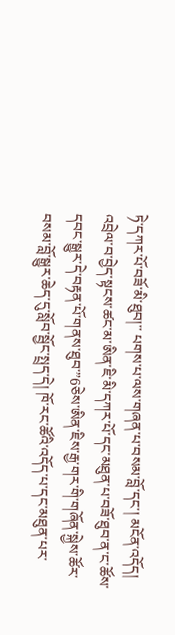ཏེ་དཀར་པོ་བཟོ་མི་ཐུབ།་་ པགས་པ་ལས་གཞན་པ་བསམ་བློ་དང་། མངོན་འདོད། འབྲེལ་བ་བྱེད་སྟངས་ཚང་མ་ཨིན་ཇི་མི་དཀར་པོ་དང་མཐུན་པ་བཟོ་ཐུབ་ན་ང་ཚོས་དབང་སྒྱུར་དེ་བརྟན་པོ་གནས་ཐུབ་”6ཅེས་ཨིན་ཇིས་རྒྱ་གར་གི་གཞོན་སྐྱེས་ཚོར་བསམ་བློ་སྒྱུར་ཆེད་དུ་སློབ་སྦྱོང་སྤྲད་དེ། ཁོ་རང་ཚོའི་འདོད་པ་དང་མཐུན་པར་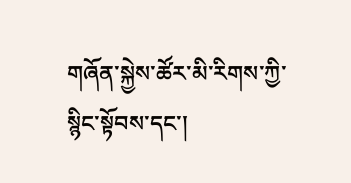གཞོན་སྐྱེས་ཚོར་མི་རིགས་ཀྱི་སྙིང་སྟོབས་དང་།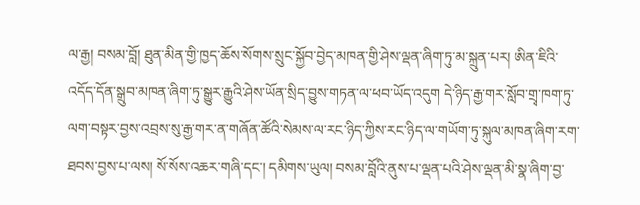ལ་རྒྱ། བསམ་བློ། ཐུན་མིན་གྱི་ཁྱད་ཆོས་སོགས་སྲུང་སྐྱོབ་བྱེད་མཁན་གྱི་ཤེས་ལྡན་ཞིག་ཏུ་མ་སྐྲུན་པར། ཨིན་ཇིའི་འདོད་དོན་སྒྲུབ་མཁན་ཞིག་ཏུ་སྒྱུར་རྒྱུའི་ཤེས་ཡོན་སྲིད་བྱུས་གཏན་ལ་ཕབ་ཡོད་འདུག དེ་ཉིད་རྒྱ་གར་སློབ་གྲྭ་ཁག་ཏུ་ལག་བསྟར་བྱས་འབྲས་སུ་རྒྱ་གར་ན་གཞོན་ཚོའི་སེམས་ལ་རང་ཉིད་ཀྱིས་རང་ཉིད་ལ་གཡོག་ཏུ་སྐུལ་མཁན་ཞིག་རག་ཐབས་བྱས་པ་ལས། སོ་སོས་འཆར་གཞི་དང་། དམིགས་ཡུལ། བསམ་བློའི་ནུས་པ་ལྡན་པའི་ཤེས་ལྡན་མི་སྣ་ཞིག་བྱ་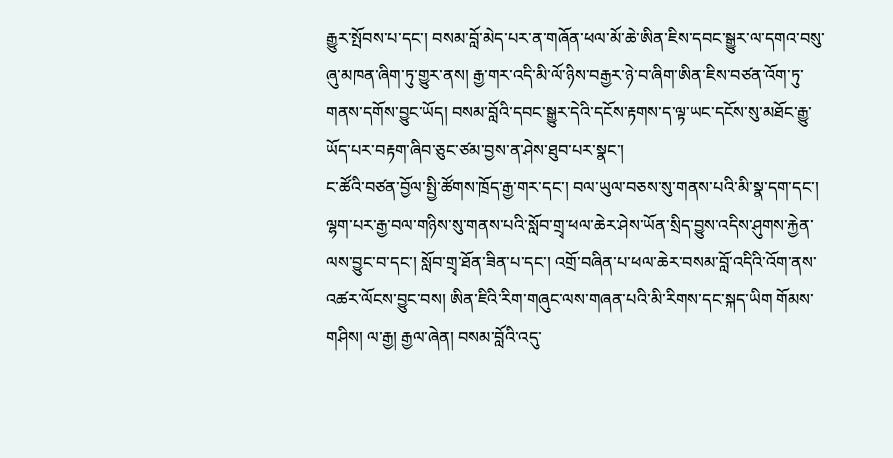རྒྱུར་སྤོབས་པ་དང་། བསམ་བློ་མེད་པར་ན་གཞོན་ཕལ་མོ་ཆེ་ཨིན་ཇིས་དབང་སྒྱུར་ལ་དགའ་བསུ་ཞུ་མཁན་ཞིག་ཏུ་གྱུར་ནས། རྒྱ་གར་འདི་མི་ལོ་ཉིས་བརྒྱར་ཉེ་བ་ཞིག་ཨིན་ཇིས་བཙན་འོག་ཏུ་གནས་དགོས་བྱུང་ཡོད། བསམ་བློའི་དབང་སྒྱུར་དེའི་དངོས་རྟགས་ད་ལྟ་ཡང་དངོས་སུ་མཐོང་རྒྱུ་ཡོད་པར་བརྟག་ཞིབ་ཅུང་ཙམ་བྱས་ན་ཤེས་ཐུབ་པར་སྣང་།
ང་ཚོའི་བཙན་བྱོལ་སྤྱི་ཚོགས་ཁྲོད་རྒྱ་གར་དང་། བལ་ཡུལ་བཅས་སུ་གནས་པའི་མི་སྣ་དག་དང་། ལྷག་པར་རྒྱ་བལ་གཉིས་སུ་གནས་པའི་སློབ་གྲྭ་ཕལ་ཆེར་ཤེས་ཡོན་སྲིད་བྱུས་འདིས་ཤུགས་རྐྱེན་ལས་བྱུང་བ་དང་། སློབ་གྲྭ་ཐོན་ཟིན་པ་དང་། འགྲོ་བཞིན་པ་ཕལ་ཆེར་བསམ་བློ་འདིའི་འོག་ནས་འཚར་ལོངས་བྱུང་བས། ཨིན་ཇིའི་རིག་གཞུང་ལས་གཞན་པའི་མི་རིགས་དང་སྐད་ཡིག གོམས་གཤིས། ལ་རྒྱ། རྒྱལ་ཞེན། བསམ་བློའི་འདུ་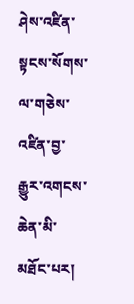ཤེས་འཛིན་སྟངས་སོགས་ལ་གཅེས་འཛིན་བྱ་རྒྱུར་འགངས་ཆེན་མི་མཐོང་པར།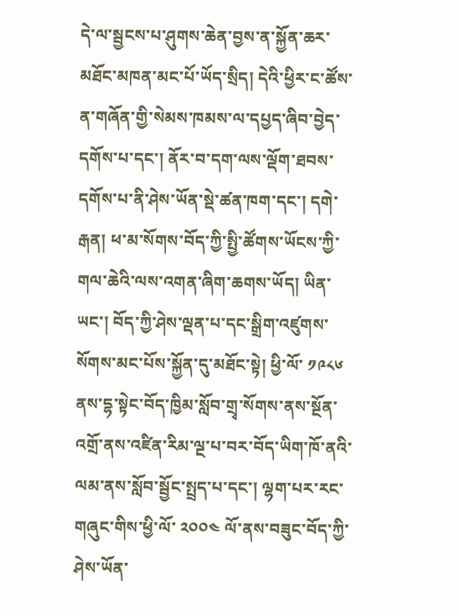དེ་ལ་སྦྱངས་པ་ཤུགས་ཆེན་བྱས་ན་སྐྱོན་ཆར་མཐོང་མཁན་མང་པོ་ཡོད་སྲིད། དེའི་ཕྱིར་ང་ཚོས་ན་གཞོན་གྱི་སེམས་ཁམས་ལ་དཔྱད་ཞིབ་བྱེད་དགོས་པ་དང་། ནོར་བ་དག་ལས་ལྡོག་ཐབས་དགོས་པ་ནི་ཤེས་ཡོན་སྡེ་ཚན་ཁག་དང་། དགེ་རྒན། ཕ་མ་སོགས་བོད་ཀྱི་སྤྱི་ཚོགས་ཡོངས་ཀྱི་གལ་ཆེའི་ལས་འགན་ཞིག་ཆགས་ཡོད། ཡིན་ཡང་། བོད་ཀྱི་ཤེས་ལྡན་པ་དང་སྒྲིག་འཛུགས་སོགས་མང་པོས་སྐྱོན་དུ་མཐོང་སྟེ། ཕྱི་ལོ་ ༡༩༨༦ ནས་དྷ་སྟེང་བོད་ཁྱིམ་སློབ་གྲྭ་སོགས་ནས་སྔོན་འགྲོ་ནས་འཛིན་རིམ་ལྔ་པ་བར་བོད་ཡིག་ཁོ་ནའི་ལམ་ནས་སློབ་སྦྱོང་སྤྲད་པ་དང་། ལྷག་པར་རང་གཞུང་གིས་ཕྱི་ལོ་ ༢༠༠༤ ལོ་ནས་བཟུང་བོད་ཀྱི་ཤེས་ཡོན་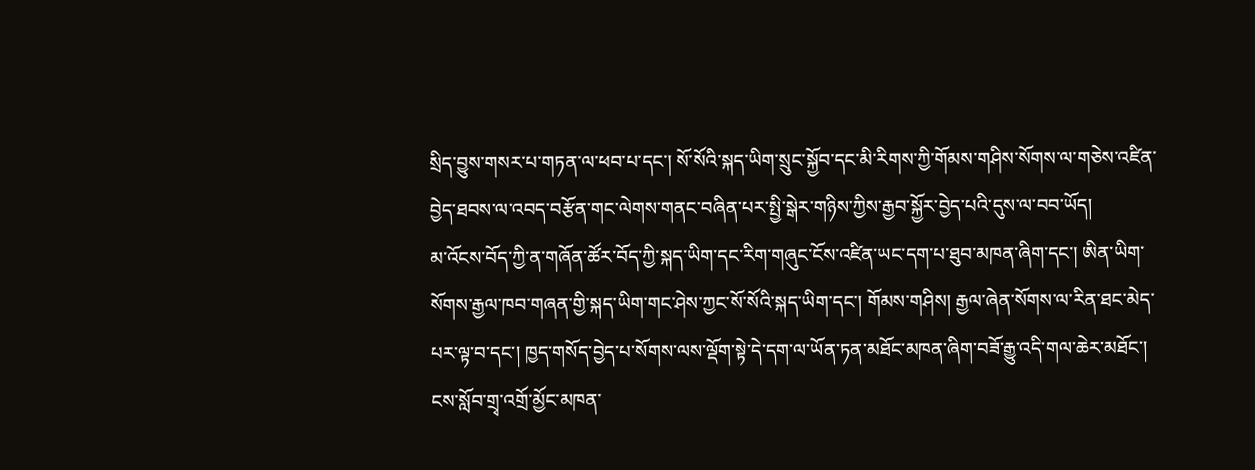སྲིད་བྱུས་གསར་པ་གཏན་ལ་ཕབ་པ་དང་། སོ་སོའི་སྐད་ཡིག་སྲུང་སྐྱོབ་དང་མི་རིགས་ཀྱི་གོམས་གཤིས་སོགས་ལ་གཅེས་འཛིན་བྱེད་ཐབས་ལ་འབད་བརྩོན་གང་ལེགས་གནང་བཞིན་པར་སྤྱི་སྒེར་གཉིས་ཀྱིས་རྒྱབ་སྐྱོར་བྱེད་པའི་དུས་ལ་བབ་ཡོད།
མ་འོངས་བོད་ཀྱི་ན་གཞོན་ཚོར་བོད་ཀྱི་སྐད་ཡིག་དང་རིག་གཞུང་ངོས་འཛིན་ཡང་དག་པ་ཐུབ་མཁན་ཞིག་དང་། ཨིན་ཡིག་སོགས་རྒྱལ་ཁབ་གཞན་གྱི་སྐད་ཡིག་གང་ཤེས་ཀྱང་སོ་སོའི་སྐད་ཡིག་དང་། གོམས་གཤིས། རྒྱལ་ཞེན་སོགས་ལ་རིན་ཐང་མེད་པར་ལྟ་བ་དང་། ཁྱད་གསོད་བྱེད་པ་སོགས་ལས་ལྡོག་སྟེ་དེ་དག་ལ་ཡོན་ཏན་མཐོང་མཁན་ཞིག་བཟོ་རྒྱུ་འདི་གལ་ཆེར་མཐོང་། ངས་སློབ་གྲྭ་འགྲོ་མྱོང་མཁན་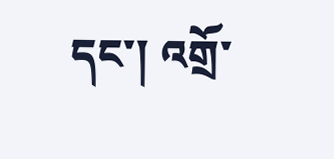དང་། འགྲོ་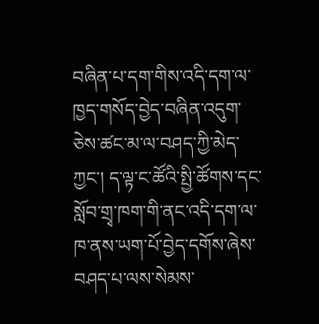བཞིན་པ་དག་གིས་འདི་དག་ལ་ཁྱད་གསོད་བྱེད་བཞིན་འདུག་ཅེས་ཚང་མ་ལ་བཤད་ཀྱི་མེད་ཀྱང་། ད་ལྟ་ང་ཚོའི་སྤྱི་ཚོགས་དང་སློབ་གྲྭ་ཁག་གི་ནང་འདི་དག་ལ་ཁ་ནས་ཡག་པོ་བྱེད་དགོས་ཞེས་བཤད་པ་ལས་སེམས་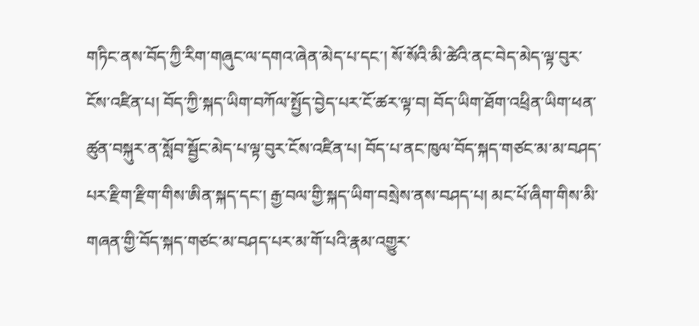གཏིང་ནས་བོད་ཀྱི་རིག་གཞུང་ལ་དགའ་ཞེན་མེད་པ་དང་། སོ་སོའི་མི་ཚེའི་ནང་བེད་མེད་ལྟ་བུར་ངོས་འཛིན་པ། བོད་ཀྱི་སྐད་ཡིག་བཀོལ་སྤྱོད་བྱེད་པར་ངོ་ཚར་ལྟ་བ། བོད་ཡིག་ཐོག་འཕྲིན་ཡིག་ཕན་ཚུན་བསྐུར་ན་སློབ་སྦྱོང་མེད་པ་ལྟ་བུར་ངོས་འཛིན་པ། བོད་པ་ནང་ཁུལ་བོད་སྐད་གཙང་མ་མ་བཤད་པར་རྫིག་རྫིག་གིས་ཨིན་སྐད་དང་། རྒྱ་བལ་གྱི་སྐད་ཡིག་བསྲེས་ནས་བཤད་པ། མང་པོ་ཞིག་གིས་མི་གཞན་གྱི་བོད་སྐད་གཙང་མ་བཤད་པར་མ་གོ་པའི་རྣམ་འགྱུར་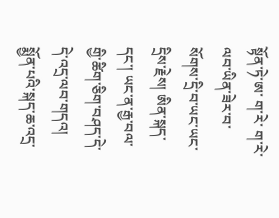སྟོན་ཏེ་ཨ་ ག་རེ་ ག་རེ་ལབ་ཡིན་ཟེར་བ་སོགས་དྲི་བ་ཡང་ཡང་དྲིས་རྗེས། ཨིན་སྐད་དང་། ཡང་ན་རྒྱ་བལ་གྱི་ཚིག་ཅིག་བཤད་དེ་དེ་འདྲ་ལབ་གདའ། སྨྱོན་པའི་སྐད་ཆ་འདྲ་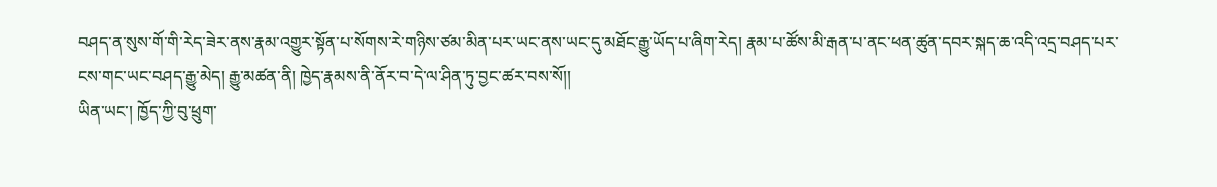བཤད་ན་སུས་གོ་གི་རེད་ཟེར་ནས་རྣམ་འགྱུར་སྟོན་པ་སོགས་རེ་གཉིས་ཙམ་མིན་པར་ཡང་ནས་ཡང་དུ་མཐོང་རྒྱུ་ཡོད་པ་ཞིག་རེད། རྣམ་པ་ཚོས་མི་རྒན་པ་ནང་ཕན་ཚུན་དབར་སྐད་ཆ་འདི་འདྲ་བཤད་པར་ངས་གང་ཡང་བཤད་རྒྱུ་མེད། རྒྱུ་མཚན་ནི། ཁྱེད་རྣམས་ནི་ནོར་བ་དེ་ལ་ཤིན་ཏུ་བྱང་ཚར་བས་སོ།།
ཡིན་ཡང་། ཁྱོད་ཀྱི་བུ་ཕྲུག་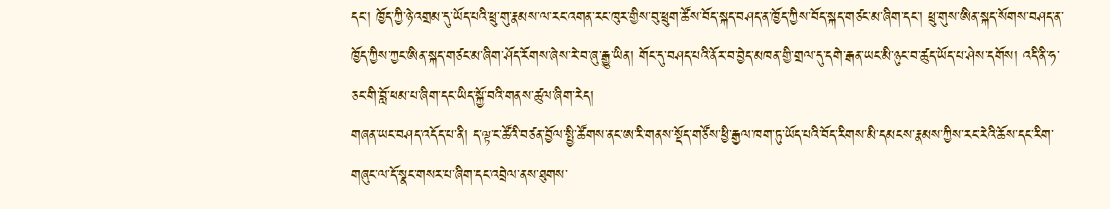དང་། ཁྱོད་ཀྱི་ཉེ་འགྲམ་དུ་ཡོད་པའི་ཕྲུ་གུ་རྣམས་ལ་རང་འགན་རང་ཁུར་གྱིས་བུ་ཕྲུག་ཚོས་བོད་སྐད་བཤད་ན་ཁྱོད་ཀྱིས་བོད་སྐད་གཙང་མ་ཞིག་དང་། ཕྲུ་གུས་ཨིན་སྐད་སོགས་བཤད་ན་ཁྱོད་ཀྱིས་ཀྱང་ཨིན་སྐད་གཙང་མ་ཞིག་ཤོད་རོགས་ཞེས་རེ་བ་ཞུ་རྒྱུ་ཡིན། གོང་དུ་བཤད་པའི་ནོར་བ་བྱེད་མཁན་གྱི་གྲལ་དུ་དགེ་རྒན་ཡང་མི་ཉུང་བ་ཚུད་ཡོད་པ་ཤེས་དགོས། འདི་ནི་ཧ་ཅང་གི་བློ་ཕམ་པ་ཞིག་དང་ཡིད་སྐྱོ་བའི་གནས་ཚུལ་ཞིག་རེད།
གཞན་ཡང་བཤད་འདོད་པ་ནི། ད་ལྟ་ང་ཚོའི་བཙན་བྱོལ་སྤྱི་ཚོགས་ནང་ཨ་རི་གནས་སྡོད་གཙོས་ཕྱི་རྒྱལ་ཁག་ཏུ་ཡོད་པའི་བོད་རིགས་མི་དམངས་རྣམས་ཀྱིས་རང་རེའི་ཆོས་དང་རིག་གཞུང་ལ་དོ་སྣང་གསར་པ་ཞིག་དང་འབྲེལ་ནས་ཐུགས་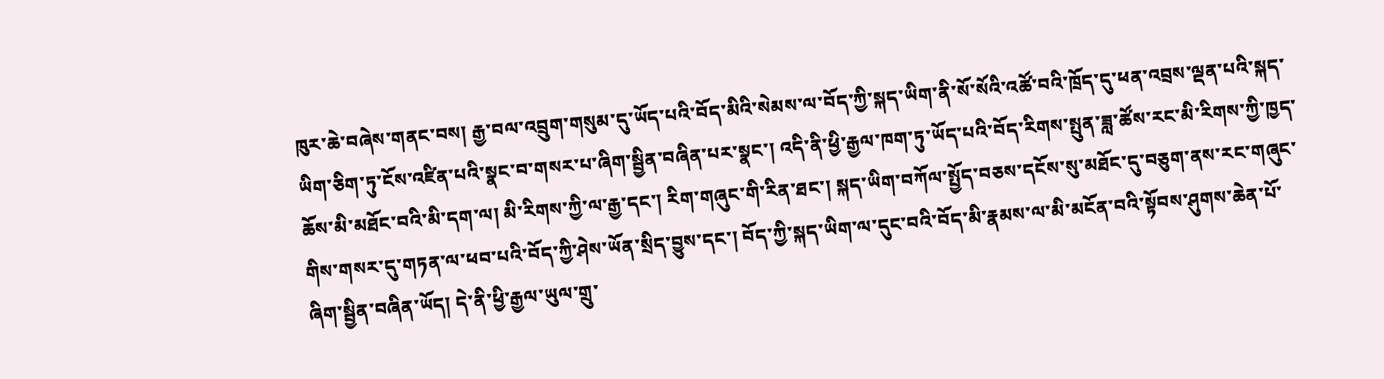ཁུར་ཆེ་བཞེས་གནང་བས། རྒྱ་བལ་འབྲུག་གསུམ་དུ་ཡོད་པའི་བོད་མིའི་སེམས་ལ་བོད་ཀྱི་སྐད་ཡིག་ནི་སོ་སོའི་འཚོ་བའི་ཁྲོད་དུ་ཕན་འབྲས་ལྡན་པའི་སྐད་ཡིག་ཅིག་ཏུ་ངོས་འཛིན་པའི་སྣང་བ་གསར་པ་ཞིག་སྦྱིན་བཞིན་པར་སྣང་། འདི་ནི་ཕྱི་རྒྱལ་ཁག་ཏུ་ཡོད་པའི་བོད་རིགས་སྤུན་ཟླ་ཚོས་རང་མི་རིགས་ཀྱི་ཁྱད་ཆོས་མི་མཐོང་བའི་མི་དག་ལ། མི་རིགས་ཀྱི་ལ་རྒྱ་དང་། རིག་གཞུང་གི་རིན་ཐང་། སྐད་ཡིག་བཀོལ་སྤྱོད་བཅས་དངོས་སུ་མཐོང་དུ་བཅུག་ནས་རང་གཞུང་གིས་གསར་དུ་གཏན་ལ་ཕབ་པའི་བོད་ཀྱི་ཤེས་ཡོན་སྲིད་བྱུས་དང་། བོད་ཀྱི་སྐད་ཡིག་ལ་དུང་བའི་བོད་མི་རྣམས་ལ་མི་མངོན་བའི་སྟོབས་ཤུགས་ཆེན་པོ་ཞིག་སྦྱིན་བཞིན་ཡོད། དེ་ནི་ཕྱི་རྒྱལ་ཡུལ་གྲུ་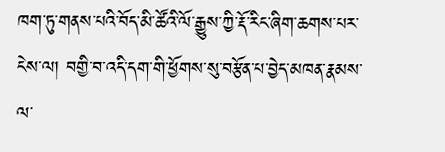ཁག་ཏུ་གནས་པའི་བོད་མི་ཚོའི་ལོ་རྒྱུས་ཀྱི་རྡོ་རིང་ཞིག་ཆགས་པར་ངེས་ལ། བགྱི་བ་འདི་དག་གི་ཕྱོགས་སུ་བརྩོན་པ་བྱེད་མཁན་རྣམས་ལ་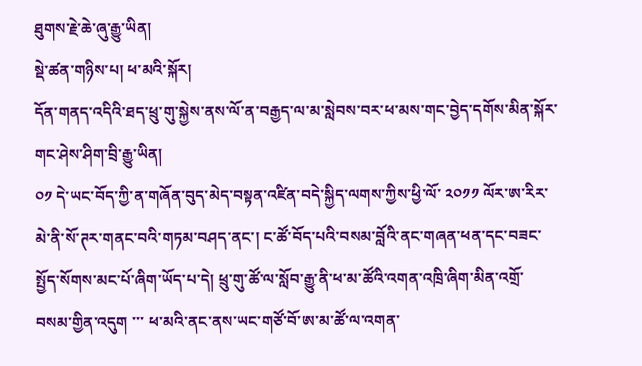ཐུགས་རྗེ་ཆེ་ཞུ་རྒྱུ་ཡིན།
སྡེ་ཚན་གཉིས་པ། ཕ་མའི་སྐོར།
དོན་གནད་འདིའི་ཐད་ཕྲུ་གུ་སྐྱེས་ནས་ལོ་ན་བརྒྱད་ལ་མ་སླེབས་བར་ཕ་མས་གང་བྱེད་དགོས་མིན་སྐོར་གང་ཤེས་ཤིག་བྲི་རྒྱུ་ཡིན།
༠༡ དེ་ཡང་བོད་ཀྱི་ན་གཞོན་བུད་མེད་བསྟན་འཛིན་བདེ་སྐྱིད་ལགས་ཀྱིས་ཕྱི་ལོ་ ༢༠༡༡ ལོར་ཨ་རིར་མེ་ནི་སོ་ཊར་གནང་བའི་གཏམ་བཤད་ནང་། ང་ཚོ་བོད་པའི་བསམ་བློའི་ནང་གཞན་ཕན་དང་བཟང་སྤྱོད་སོགས་མང་པོ་ཞིག་ཡོད་པ་དེ། ཕྲུ་གུ་ཚོ་ལ་སློབ་རྒྱུ་ནི་ཕ་མ་ཚོའི་འགན་འཁྲི་ཞིག་མིན་འགྲོ་བསམ་གྱིན་འདུག ་་་ ཕ་མའི་ནང་ནས་ཡང་གཙོ་བོ་ཨ་མ་ཚོ་ལ་འགན་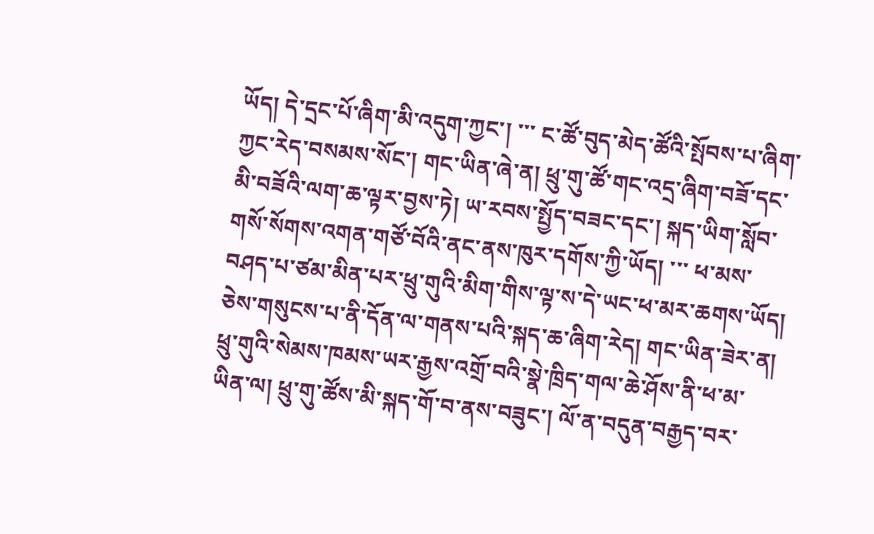ཡོད། དེ་དྲང་པོ་ཞིག་མི་འདུག་ཀྱང་། ་་་ ང་ཚོ་བུད་མེད་ཚོའི་སྤོབས་པ་ཞིག་ཀྱང་རེད་བསམས་སོང་། གང་ཡིན་ཞེ་ན། ཕྲུ་གུ་ཚོ་གང་འདྲ་ཞིག་བཟོ་དང་མི་བཟོའི་ལག་ཆ་ལྟར་བྱས་ཏེ། ཡ་རབས་སྤྱོད་བཟང་དང་། སྐད་ཡིག་སློབ་གསོ་སོགས་འགན་གཙོ་བོའི་ནང་ནས་ཁུར་དགོས་ཀྱི་ཡོད། ་་་ ཕ་མས་བཤད་པ་ཙམ་མིན་པར་ཕྲུ་གུའི་མིག་གིས་ལྟ་ས་དེ་ཡང་ཕ་མར་ཆགས་ཡོད། ཅེས་གསུངས་པ་ནི་དོན་ལ་གནས་པའི་སྐད་ཆ་ཞིག་རེད། གང་ཡིན་ཟེར་ན། ཕྲུ་གུའི་སེམས་ཁམས་ཡར་རྒྱས་འགྲོ་བའི་སྣེ་ཁྲིད་གལ་ཆེ་ཤོས་ནི་ཕ་མ་ཡིན་ལ། ཕྲུ་གུ་ཚོས་མི་སྐད་གོ་བ་ནས་བཟུང་། ལོ་ན་བདུན་བརྒྱད་བར་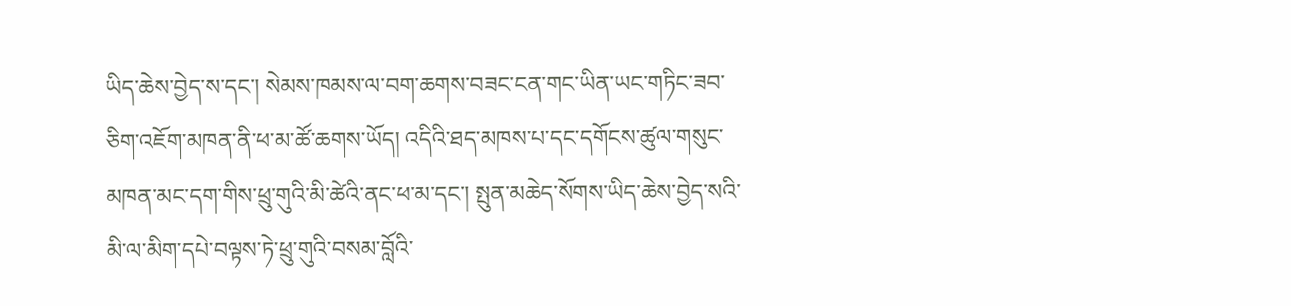ཡིད་ཆེས་བྱེད་ས་དང་། སེམས་ཁམས་ལ་བག་ཆགས་བཟང་ངན་གང་ཡིན་ཡང་གཏིང་ཟབ་ཅིག་འཇོག་མཁན་ནི་ཕ་མ་ཚོ་ཆགས་ཡོད། འདིའི་ཐད་མཁས་པ་དང་དགོངས་ཚུལ་གསུང་མཁན་མང་དག་གིས་ཕྲུ་གུའི་མི་ཚེའི་ནང་ཕ་མ་དང་། སྤུན་མཆེད་སོགས་ཡིད་ཆེས་བྱེད་སའི་མི་ལ་མིག་དཔེ་བལྟས་ཏེ་ཕྲུ་གུའི་བསམ་བློའི་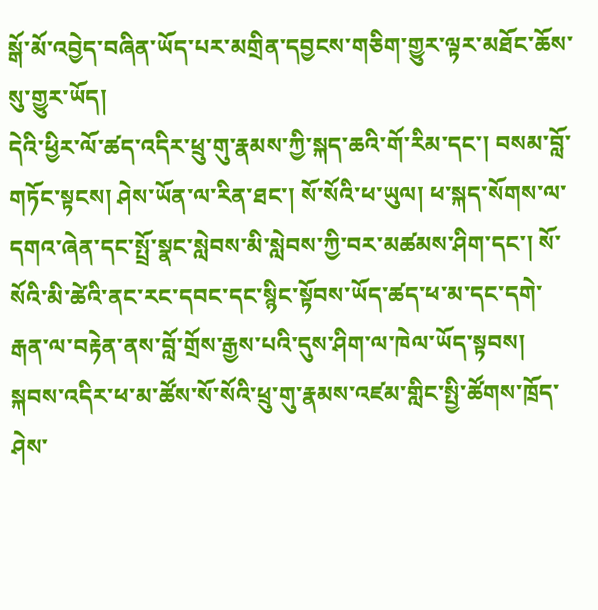སྒོ་མོ་འབྱེད་བཞིན་ཡོད་པར་མགྲིན་དབྱངས་གཅིག་གྱུར་ལྟར་མཐོང་ཆོས་སུ་གྱུར་ཡོད།
དེའི་ཕྱིར་ལོ་ཚད་འདིར་ཕྲུ་གུ་རྣམས་ཀྱི་སྐད་ཆའི་གོ་རིམ་དང་། བསམ་བློ་གཏོང་སྟངས། ཤེས་ཡོན་ལ་རིན་ཐང་། སོ་སོའི་ཕ་ཡུལ། ཕ་སྐད་སོགས་ལ་དགའ་ཞེན་དང་སྤྲོ་སྣང་སླེབས་མི་སླེབས་ཀྱི་བར་མཚམས་ཤིག་དང་། སོ་སོའི་མི་ཚེའི་ནང་རང་དབང་དང་སྙིང་སྟོབས་ཡོད་ཚད་ཕ་མ་དང་དགེ་རྒན་ལ་བརྟེན་ནས་བློ་གྲོས་རྒྱས་པའི་དུས་ཤིག་ལ་ཁེལ་ཡོད་སྟབས། སྐབས་འདིར་ཕ་མ་ཚོས་སོ་སོའི་ཕྲུ་གུ་རྣམས་འཛམ་གླིང་སྤྱི་ཚོགས་ཁྲོད་ཤེས་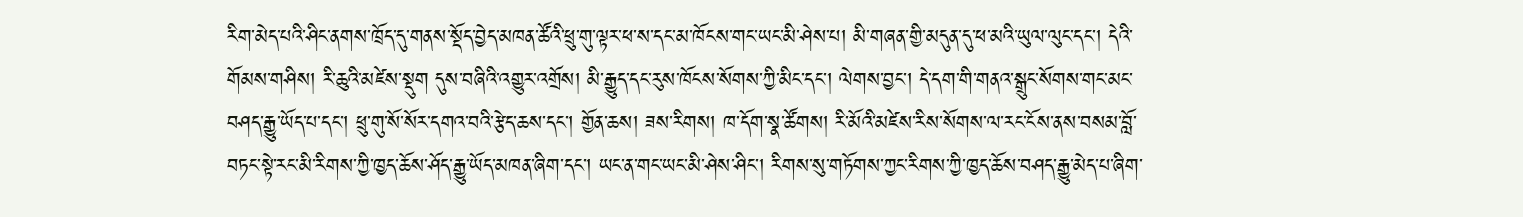རིག་མེད་པའི་ཤིང་ནགས་ཁྲོད་དུ་གནས་སྡོད་བྱེད་མཁན་ཚོའི་ཕྲུ་གུ་ལྟར་ཕ་ས་དང་མ་ཁོངས་གང་ཡང་མི་ཤེས་པ། མི་གཞན་གྱི་མདུན་དུ་ཕ་མའི་ཡུལ་ལུང་དང་། དེའི་གོམས་གཤིས། རི་ཆུའི་མཛེས་སྡུག དུས་བཞིའི་འགྱུར་འགྲོས། མི་རྒྱུད་དང་རུས་ཁོངས་སོགས་ཀྱི་མིང་དང་། ལེགས་བྱང་། དེ་དག་གི་གནའ་སྒྲུང་སོགས་གང་མང་བཤད་རྒྱུ་ཡོད་པ་དང་། ཕྲུ་གུ་སོ་སོར་དགའ་བའི་རྩེད་ཆས་དང་། གྱོན་ཆས། ཟས་རིགས། ཁ་དོག་སྣ་ཚོགས། རི་མོའི་མཛེས་རིས་སོགས་ལ་རང་ངོས་ནས་བསམ་བློ་བཏང་སྟེ་རང་མི་རིགས་ཀྱི་ཁྱད་ཆོས་ཤོད་རྒྱུ་ཡོད་མཁན་ཞིག་དང་། ཡང་ན་གང་ཡང་མི་ཤེས་ཤིང་། རིགས་སུ་གཏོགས་ཀྱང་རིགས་ཀྱི་ཁྱད་ཆོས་བཤད་རྒྱུ་མེད་པ་ཞིག་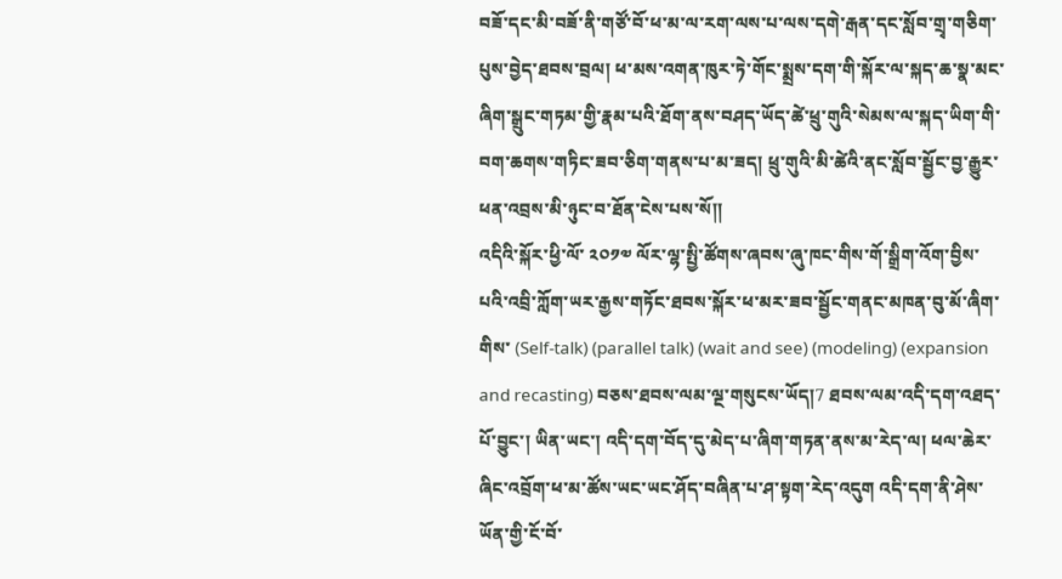བཟོ་དང་མི་བཟོ་ནི་གཙོ་བོ་ཕ་མ་ལ་རག་ལས་པ་ལས་དགེ་རྒན་དང་སློབ་གྲྭ་གཅིག་པུས་བྱེད་ཐབས་བྲལ། ཕ་མས་འགན་ཁུར་ཏེ་གོང་སྨྲས་དག་གི་སྐོར་ལ་སྐད་ཆ་སྣ་མང་ཞིག་སྒྲུང་གཏམ་གྱི་རྣམ་པའི་ཐོག་ནས་བཤད་ཡོད་ཚེ་ཕྲུ་གུའི་སེམས་ལ་སྐད་ཡིག་གི་བག་ཆགས་གཏིང་ཟབ་ཅིག་གནས་པ་མ་ཟད། ཕྲུ་གུའི་མི་ཚེའི་ནང་སློབ་སྦྱོང་བྱ་རྒྱུར་ཕན་འབྲས་མི་ཉུང་བ་ཐོན་ངེས་པས་སོ།།
འདིའི་སྐོར་ཕྱི་ལོ་ ༢༠༡༧ ལོར་ལྷ་སྤྱི་ཚོགས་ཞབས་ཞུ་ཁང་གིས་གོ་སྒྲིག་འོག་བྱིས་པའི་འབྲི་ཀློག་ཡར་རྒྱས་གཏོང་ཐབས་སྐོར་ཕ་མར་ཟབ་སྦྱོང་གནང་མཁན་བུ་མོ་ཞིག་གིས་ (Self-talk) (parallel talk) (wait and see) (modeling) (expansion and recasting) བཅས་ཐབས་ལམ་ལྔ་གསུངས་ཡོད།7 ཐབས་ལམ་འདི་དག་འཐད་པོ་བྱུང་། ཡིན་ཡང་། འདི་དག་བོད་དུ་མེད་པ་ཞིག་གཏན་ནས་མ་རེད་ལ། ཕལ་ཆེར་ཞིང་འབྲོག་ཕ་མ་ཚོས་ཡང་ཡང་ཤོད་བཞིན་པ་ཤ་སྟག་རེད་འདུག འདི་དག་ནི་ཤེས་ཡོན་གྱི་ངོ་བོ་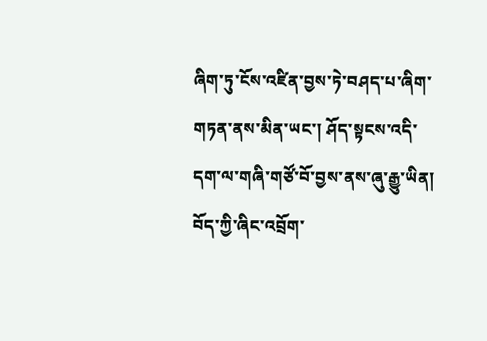ཞིག་ཏུ་ངོས་འཛིན་བྱས་ཏེ་བཤད་པ་ཞིག་གཏན་ནས་མིན་ཡང་། ཤོད་སྟངས་འདི་དག་ལ་གཞི་གཙོ་བོ་བྱས་ནས་ཞུ་རྒྱུ་ཡིན། བོད་ཀྱི་ཞིང་འབྲོག་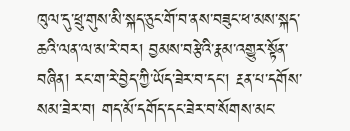ཁུལ་དུ་ཕྲུ་གུས་མི་སྐད་ཅུང་གོ་བ་ནས་བཟུང་ཕ་མས་སྐད་ཆའི་ལན་ལ་མ་རེ་བར། བྱམས་བརྩེའི་རྣམ་འགྱུར་སྟོན་བཞིན། རང་ག་རེ་བྱེད་ཀྱི་ཡོད་ཟེར་བ་དང་། རྔན་པ་དགོས་སམ་ཟེར་བ། གད་མོ་དགོད་དང་ཟེར་བ་སོགས་མང་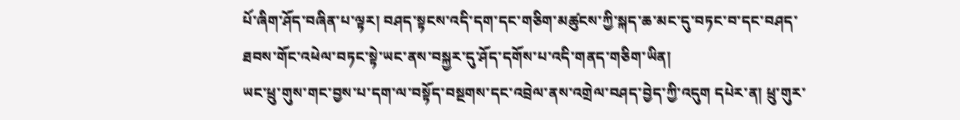པོ་ཞིག་ཤོད་བཞིན་པ་ལྟར། བཤད་སྟངས་འདི་དག་དང་གཅིག་མཚུངས་ཀྱི་སྐད་ཆ་མང་དུ་བཏང་བ་དང་བཤད་ཐབས་གོང་འཕེལ་བཏང་སྟེ་ཡང་ནས་བསྐྱར་དུ་ཤོད་དགོས་པ་འདི་གནད་གཅིག་ཡིན།
ཡང་ཕྲུ་གུས་གང་བྱས་པ་དག་ལ་བསྟོད་བསྔགས་དང་འབྲེལ་ནས་འགྲེལ་བཤད་བྱེད་ཀྱི་འདུག དཔེར་ན། ཕྲུ་གུར་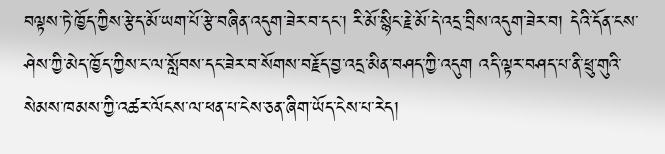བལྟས་ཏེ་ཁྱོད་ཀྱིས་རྩེད་མོ་ཡག་པོ་རྩེ་བཞིན་འདུག་ཟེར་བ་དང་། རི་མོ་སྙིང་རྗེ་མོ་དེ་འདྲ་བྲིས་འདུག་ཟེར་བ། དེའི་དོན་ངས་ཤེས་ཀྱི་མེད་ཁྱོད་ཀྱིས་ང་ལ་སློབས་དང་ཟེར་བ་སོགས་བརྗོད་བྱ་འདྲ་མིན་བཤད་ཀྱི་འདུག འདི་ལྟར་བཤད་པ་ནི་ཕྲུ་གུའི་སེམས་ཁམས་ཀྱི་འཚར་ལོངས་ལ་ཕན་པ་ངེས་ཅན་ཞིག་ཡོད་ངེས་པ་རེད།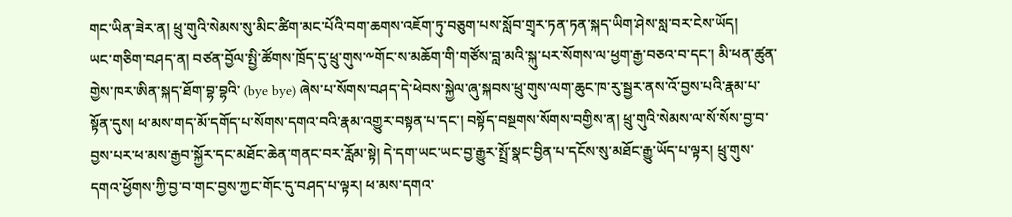གང་ཡིན་ཟེར་ན། ཕྲུ་གུའི་སེམས་སུ་མིང་ཚིག་མང་པོའི་བག་ཆགས་འཇོག་ཏུ་བཅུག་པས་སློབ་གྲྭར་ཏན་ཏན་སྐད་ཡིག་ཤེས་སླ་བར་ངེས་ཡོད།
ཡང་གཅིག་བཤད་ན། བཙན་བྱོལ་སྤྱི་ཚོགས་ཁྲོད་དུ་ཕྲུ་གུས་༸གོང་ས་མཆོག་གི་གཙོས་བླ་མའི་སྐུ་པར་སོགས་ལ་ཕྱག་རྒྱ་བཅའ་བ་དང་། མི་ཕན་ཚུན་གྱེས་ཁར་ཨིན་སྐད་ཐོག་བྷ་བྷའི་ (bye bye) ཞེས་པ་སོགས་བཤད་དེ་ཕེབས་སྐྱེལ་ཞུ་སྐབས་ཕྲུ་གུས་ལག་ཆུང་ཁ་རུ་སྦྱར་ནས་འོ་བྱས་པའི་རྣམ་པ་སྟོན་དུས། ཕ་མས་གད་མོ་དགོད་པ་སོགས་དགའ་བའི་རྣམ་འགྱུར་བསྟན་པ་དང་། བསྟོད་བསྔགས་སོགས་བགྱིས་ན། ཕྲུ་གུའི་སེམས་ལ་སོ་སོས་བྱ་བ་བྱས་པར་ཕ་མས་རྒྱབ་སྐྱོར་དང་མཐོང་ཆེན་གནང་བར་རློམ་སྟེ། དེ་དག་ཡང་ཡང་བྱ་རྒྱུར་སྤྲོ་སྣང་བྱིན་པ་དངོས་སུ་མཐོང་རྒྱུ་ཡོད་པ་ལྟར། ཕྲུ་གུས་དགའ་ཕྱོགས་ཀྱི་བྱ་བ་གང་བྱས་ཀྱང་གོང་དུ་བཤད་པ་ལྟར། ཕ་མས་དགའ་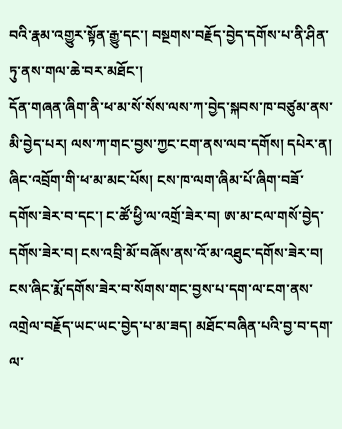བའི་རྣམ་འགྱུར་སྟོན་རྒྱུ་དང་། བསྔགས་བརྗོད་བྱེད་དགོས་པ་ནི་ཤིན་ཏུ་ནས་གལ་ཆེ་བར་མཐོང་།
དོན་གཞན་ཞིག་ནི་ཕ་མ་སོ་སོས་ལས་ཀ་བྱེད་སྐབས་ཁ་བཙུམ་ནས་མི་བྱེད་པར། ལས་ཀ་གང་བྱས་ཀྱང་ངག་ནས་ལབ་དགོས། དཔེར་ན། ཞིང་འབྲོག་གི་ཕ་མ་མང་པོས། ངས་ཁ་ལག་ཞིམ་པོ་ཞིག་བཟོ་དགོས་ཟེར་བ་དང་། ང་ཚོ་ཕྱི་ལ་འགྲོ་ཟེར་བ། ཨ་མ་ངལ་གསོ་བྱེད་དགོས་ཟེར་བ། ངས་འབྲི་མོ་བཞོས་ནས་འོ་མ་འཐུང་དགོས་ཟེར་བ། ངས་ཞིང་རྨོ་དགོས་ཟེར་བ་སོགས་གང་བྱས་པ་དག་ལ་ངག་ནས་འགྲེལ་བརྗོད་ཡང་ཡང་བྱེད་པ་མ་ཟད། མཐོང་བཞིན་པའི་བྱ་བ་དག་ལ་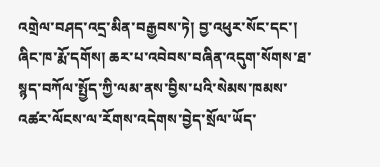འགྲེལ་བཤད་འདྲ་མིན་བརྒྱབས་ཏེ། བྱ་འཕུར་སོང་དང་། ཞིང་ཁ་རྨོ་དགོས། ཆར་པ་འབེབས་བཞིན་འདུག་སོགས་ཐ་སྙད་བཀོལ་སྤྱོད་ཀྱི་ལམ་ནས་བྱིས་པའི་སེམས་ཁམས་འཚར་ལོངས་ལ་རོགས་འདེགས་བྱེད་སྲོལ་ཡོད་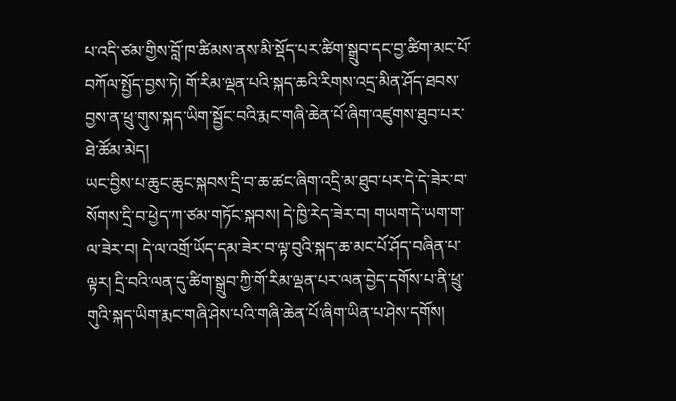པ་འདི་ཙམ་གྱིས་བློ་ཁ་ཚིམས་ནས་མི་སྡོད་པར་ཚིག་སྒྲུབ་དང་བྱ་ཚིག་མང་པོ་བཀོལ་སྤྱོད་བྱས་ཏེ། གོ་རིམ་ལྡན་པའི་སྐད་ཆའི་རིགས་འདྲ་མིན་ཤོད་ཐབས་བྱས་ན་ཕྲུ་གུས་སྐད་ཡིག་སྦྱོང་བའི་རྨང་གཞི་ཆེན་པོ་ཞིག་འཛུགས་ཐུབ་པར་ཐེ་ཚོམ་མེད།
ཡང་བྱིས་པ་ཆུང་ཆུང་སྐབས་དྲི་བ་ཆ་ཚང་ཞིག་འདྲི་མ་ཐུབ་པར་དེ་དེ་ཟེར་བ་སོགས་དྲི་བ་ཕྱེད་ཀ་ཙམ་གཏོང་སྐབས། དེ་ཁྱི་རེད་ཟེར་བ། གཡག་དེ་ཡག་ག་ལ་ཟེར་བ། དེ་ལ་འགྲོ་ཡོད་དམ་ཟེར་བ་ལྟ་བུའི་སྐད་ཆ་མང་པོ་ཤོད་བཞིན་པ་ལྟར། དྲི་བའི་ལན་དུ་ཚིག་སྒྲུབ་ཀྱི་གོ་རིམ་ལྡན་པར་ལན་བྱེད་དགོས་པ་ནི་ཕྲུ་གུའི་སྐད་ཡིག་རྨང་གཞི་ཤེས་པའི་གཞི་ཆེན་པོ་ཞིག་ཡིན་པ་ཤེས་དགོས།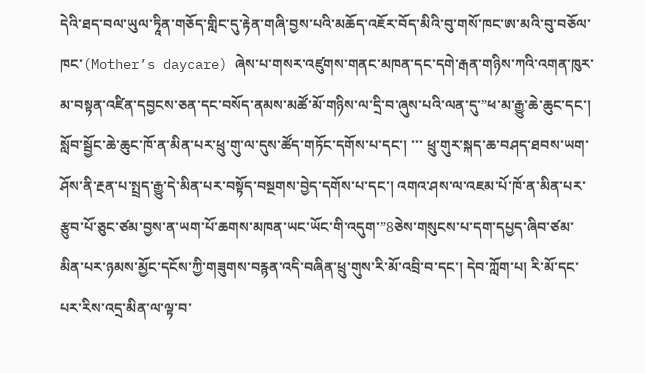དེའི་ཐད་བལ་ཡུལ་ཏཱིན་གཅོད་གླིང་དུ་རྟེན་གཞི་བྱས་པའི་མཆོད་འཇོར་བོད་མིའི་བུ་གསོ་ཁང་ཨ་མའི་བུ་བཅོལ་ཁང་(Mother’s daycare) ཞེས་པ་གསར་འཛུགས་གནང་མཁན་དང་དགེ་རྒན་གཉིས་ཀའི་འགན་ཁུར་མ་བསྟན་འཛིན་དབྱངས་ཅན་དང་བསོད་ནམས་མཚོ་མོ་གཉིས་ལ་དྲི་བ་ཞུས་པའི་ལན་དུ་”ཕ་མ་རྒྱུ་ཆེ་ཆུང་དང་། སློབ་སྦྱོང་ཆེ་ཆུང་ཁོ་ན་མིན་པར་ཕྲུ་གུ་ལ་དུས་ཚོད་གཏོང་དགོས་པ་དང་། ་་་ ཕྲུ་གུར་སྐད་ཆ་བཤད་ཐབས་ཡག་ཤོས་ནི་རྔན་པ་སྤྲད་རྒྱུ་དེ་མིན་པར་བསྟོད་བསྔགས་བྱེད་དགོས་པ་དང་། འགའ་ཤས་ལ་འཇམ་པོ་ཁོ་ན་མིན་པར་རྩུབ་པོ་ཅུང་ཙམ་བྱས་ན་ཡག་པོ་ཆགས་མཁན་ཡང་ཡོང་གི་འདུག་”8ཅེས་གསུངས་པ་དག་དཔྱད་ཞིབ་ཙམ་མིན་པར་ཉམས་མྱོང་དངོས་ཀྱི་གཟུགས་བརྙན་འདི་བཞིན་ཕྲུ་གུས་རི་མོ་འབྲི་བ་དང་། དེབ་ཀློག་པ། རི་མོ་དང་པར་རིས་འདྲ་མིན་ལ་ལྟ་བ་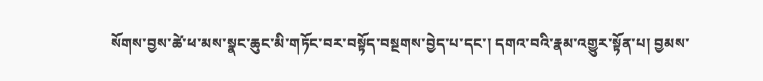སོགས་བྱས་ཚེ་ཕ་མས་སྣང་ཆུང་མི་གཏོང་བར་བསྟོད་བསྔགས་བྱེད་པ་དང་། དགའ་བའི་རྣམ་འགྱུར་སྟོན་པ། བྱམས་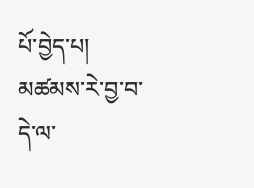པོ་བྱེད་པ། མཚམས་རེ་བྱ་བ་དེ་ལ་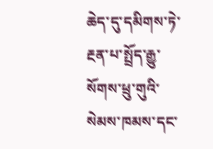ཆེད་དུ་དམིགས་ཏེ་རྔན་པ་སྤྲོད་རྒྱུ་སོགས་ཕྲུ་གུའི་སེམས་ཁམས་དང་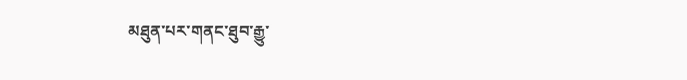མཐུན་པར་གནང་ཐུབ་རྒྱུ་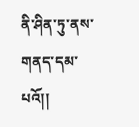ནི་ཤིན་ཏུ་ནས་གནད་དམ་པའོ།།